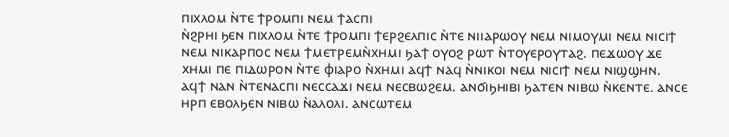ⲡⲓⲭⲗⲟⲙ ⲛ̀ⲧⲉ ϯⲣⲟⲙⲡⲓ ⲛⲉⲙ ϯⲁⲥⲡⲓ
ⲛ̀ϩⲣⲏⲓ ϧⲉⲛ ⲡⲓⲭⲗⲟⲙ ⲛ̀ⲧⲉ ϯⲣⲟⲙⲡⲓ ϯⲉⲣϩⲉⲗⲡⲓⲥ ⲛ̀ⲧⲉ ⲛⲓⲓⲁⲣⲱⲟⲩ ⲛⲉⲙ ⲛⲓⲙⲟⲩⲙⲓ ⲛⲉⲙ ⲛⲓⲥⲓϯ ⲛⲉⲙ ⲛⲓⲕⲁⲣⲡⲟⲥ ⲛⲉⲙ ϯⲙⲉⲧⲣⲉⲙⲛ̀ⲭⲏⲙⲓ ϧⲁϯ ⲟⲩⲟϩ ⲣⲱⲧ ⲛ̀ⲧⲟⲩⲉⲣⲟⲩⲧⲁϩ. ⲡⲉϫⲱⲟⲩ ϫⲉ ⲭⲏⲙⲓ ⲡⲉ ⲡⲓⲇⲱⲣⲟⲛ ⲛ̀ⲧⲉ ⲫⲓⲁⲣⲟ ⲛ̀ⲭⲏⲙⲓ ⲁϥϯ ⲛⲁϥ ⲛ̀ⲛⲓⲕⲟⲓ ⲛⲉⲙ ⲛⲓⲥⲓϯ ⲛⲉⲙ ⲛⲓϣϣⲏⲛ. ⲁϥϯ ⲛⲁⲛ ⲛ̀ⲧⲉⲛⲁⲥⲡⲓ ⲛⲉⲥⲥⲁϫⲓ ⲛⲉⲙ ⲛⲉⲥⲃⲱϩⲉⲙ. ⲁⲛϭⲓϧⲏⲓⲃⲓ ϧⲁⲧⲉⲛ ⲛⲓⲃⲱ ⲛ̀ⲕⲉⲛⲧⲉ. ⲁⲛⲥⲉ ⲏⲣⲡ ⲉⲃⲟⲗϧⲉⲛ ⲛⲓⲃⲱ ⲛ̀ⲁⲗⲟⲗⲓ. ⲁⲛⲥⲱⲧⲉⲙ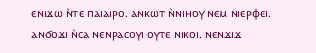ⲉⲛⲓϫⲱ ⲛ̀ⲧⲉ ⲡⲁⲓⲁⲓⲣⲟ. ⲁⲛⲕⲱⲧ ⲛ̀ⲛⲓⲏⲟⲩ ⲛⲉⲙ ⲛⲓⲉⲣⲫⲉⲓ. ⲁⲛϭⲟϫⲓ ⲛ̀ⲥⲁ ⲛⲉⲛⲣⲁⲥⲟⲩⲓ ⲟⲩⲧⲉ ⲛⲓⲕⲟⲓ. ⲛⲉⲛϫⲓϫ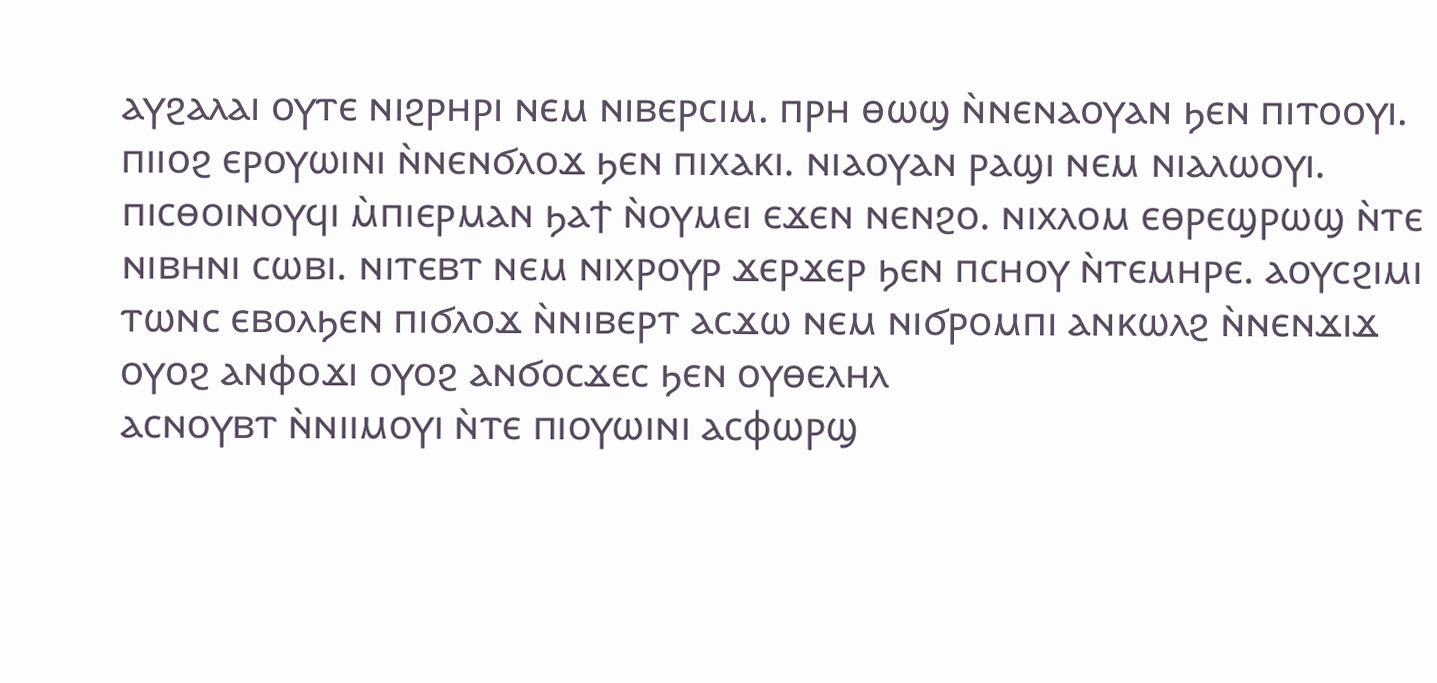ⲁⲩϩⲁⲗⲁⲓ ⲟⲩⲧⲉ ⲛⲓϩⲣⲏⲣⲓ ⲛⲉⲙ ⲛⲓⲃⲉⲣⲥⲓⲙ. ⲡⲣⲏ ⲑⲱϣ ⲛ̀ⲛⲉⲛⲁⲟⲩⲁⲛ ϧⲉⲛ ⲡⲓⲧⲟⲟⲩⲓ. ⲡⲓⲓⲟϩ ⲉⲣⲟⲩⲱⲓⲛⲓ ⲛ̀ⲛⲉⲛϭⲗⲟϫ ϧⲉⲛ ⲡⲓⲭⲁⲕⲓ. ⲛⲓⲁⲟⲩⲁⲛ ⲣⲁϣⲓ ⲛⲉⲙ ⲛⲓⲁⲗⲱⲟⲩⲓ. ⲡⲓⲥⲑⲟⲓⲛⲟⲩϥⲓ ⲙ̀ⲡⲓⲉⲣⲙⲁⲛ ϧⲁϯ ⲛ̀ⲟⲩⲙⲉⲓ ⲉϫⲉⲛ ⲛⲉⲛϩⲟ. ⲛⲓⲭⲗⲟⲙ ⲉⲑⲣⲉϣⲣⲱϣ ⲛ̀ⲧⲉ ⲛⲓⲃⲏⲛⲓ ⲥⲱⲃⲓ. ⲛⲓⲧⲉⲃⲧ ⲛⲉⲙ ⲛⲓⲭⲣⲟⲩⲣ ϫⲉⲣϫⲉⲣ ϧⲉⲛ ⲡⲥⲏⲟⲩ ⲛ̀ⲧⲉⲙⲏⲣⲉ. ⲁⲟⲩⲥϩⲓⲙⲓ ⲧⲱⲛⲥ ⲉⲃⲟⲗϧⲉⲛ ⲡⲓϭⲗⲟϫ ⲛ̀ⲛⲓⲃⲉⲣⲧ ⲁⲥϫⲱ ⲛⲉⲙ ⲛⲓϭⲣⲟⲙⲡⲓ ⲁⲛⲕⲱⲗϩ ⲛ̀ⲛⲉⲛϫⲓϫ ⲟⲩⲟϩ ⲁⲛⲫⲟϫⲓ ⲟⲩⲟϩ ⲁⲛϭⲟⲥϫⲉⲥ ϧⲉⲛ ⲟⲩⲑⲉⲗⲏⲗ
ⲁⲥⲛⲟⲩⲃⲧ ⲛ̀ⲛⲓⲓⲙⲟⲩⲓ ⲛ̀ⲧⲉ ⲡⲓⲟⲩⲱⲓⲛⲓ ⲁⲥⲫⲱⲣϣ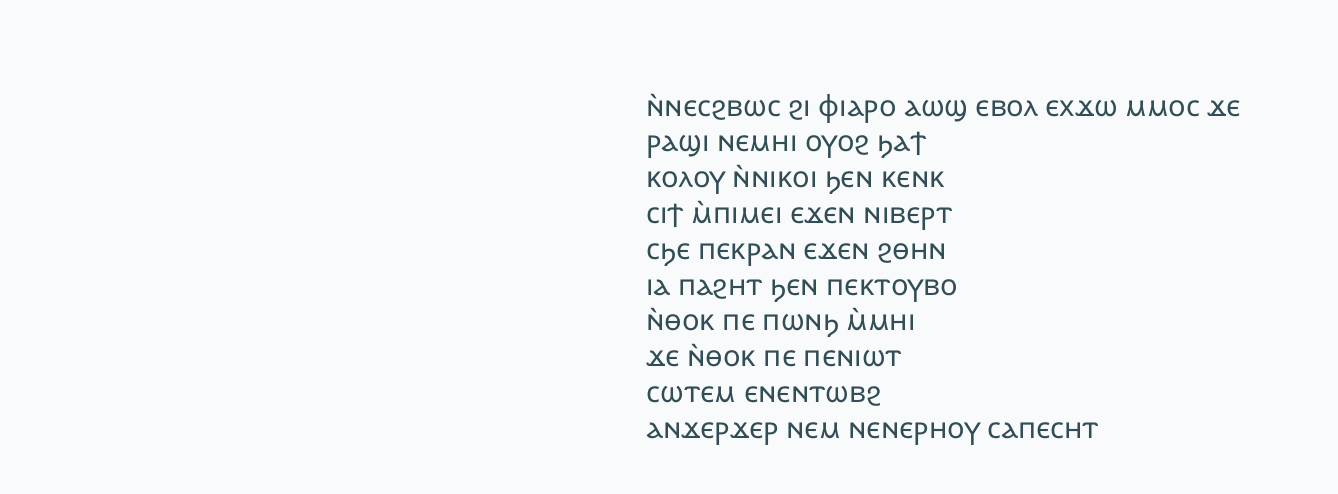ⲛ̀ⲛⲉⲥϩⲃⲱⲥ ϩⲓ ⲫⲓⲁⲣⲟ ⲁⲱϣ ⲉⲃⲟⲗ ⲉⲭϫⲱ ⲙⲙⲟⲥ ϫⲉ
ⲣⲁϣⲓ ⲛⲉⲙⲏⲓ ⲟⲩⲟϩ ϧⲁϯ
ⲕⲟⲗⲟⲩ ⲛ̀ⲛⲓⲕⲟⲓ ϧⲉⲛ ⲕⲉⲛⲕ
ⲥⲓϯ ⲙ̀ⲡⲓⲙⲉⲓ ⲉϫⲉⲛ ⲛⲓⲃⲉⲣⲧ
ⲥϧⲉ ⲡⲉⲕⲣⲁⲛ ⲉϫⲉⲛ ϩⲑⲏⲛ
ⲓⲁ ⲡⲁϩⲏⲧ ϧⲉⲛ ⲡⲉⲕⲧⲟⲩⲃⲟ
ⲛ̀ⲑⲟⲕ ⲡⲉ ⲡⲱⲛϧ ⲙ̀ⲙⲏⲓ
ϫⲉ ⲛ̀ⲑⲟⲕ ⲡⲉ ⲡⲉⲛⲓⲱⲧ
ⲥⲱⲧⲉⲙ ⲉⲛⲉⲛⲧⲱⲃϩ
ⲁⲛϫⲉⲣϫⲉⲣ ⲛⲉⲙ ⲛⲉⲛⲉⲣⲏⲟⲩ ⲥⲁⲡⲉⲥⲏⲧ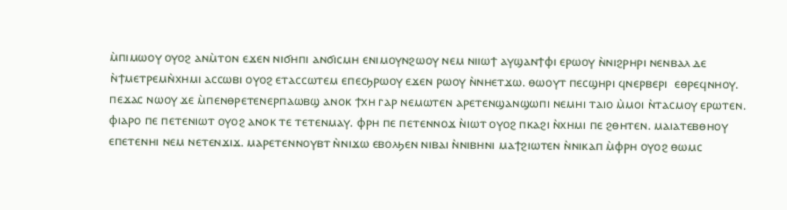ⲙ̀ⲡⲓⲙⲱⲟⲩ ⲟⲩⲟϩ ⲁⲛⲙ̀ⲧⲟⲛ ⲉϫⲉⲛ ⲛⲓϭⲏⲡⲓ ⲁⲛϭⲓⲥⲙⲏ ⲉⲛⲓⲙⲟⲩⲛϩⲱⲟⲩ ⲛⲉⲙ ⲛⲓⲓⲱϯ ⲁⲩϣⲁⲛϯⲫⲓ ⲉⲣⲱⲟⲩ ⲛ̀ⲛⲓϩⲣⲏⲣⲓ ⲛⲉⲛⲃⲁⲗ ⲇⲉ ⲛ̀ϯⲙⲉⲧⲣⲉⲙⲛ̀ⲭⲏⲙⲓ ⲁⲥⲥⲱⲃⲓ ⲟⲩⲟϩ ⲉⲧⲁⲥⲥⲱⲧⲉⲙ ⲉⲡⲉⲥϧⲣⲱⲟⲩ ⲉϫⲉⲛ ⲣⲱⲟⲩ ⲛ̀ⲛⲏⲉⲧϫⲱ. ⲑⲱⲟⲩⲧ ⲡⲉⲥϣⲏⲣⲓ ϥⲛⲉⲣⲃⲉⲣⲓ  ⲉⲑⲣⲉϥⲛⲏⲟⲩ. ⲡⲉϫⲁⲥ ⲛⲱⲟⲩ ϫⲉ ⲙ̀ⲡⲉⲛⲑⲣⲉⲧⲉⲛⲉⲣⲡⲁⲱⲃϣ ⲁⲛⲟⲕ ϯⲭⲏ ⲅⲁⲣ ⲛⲉⲙⲱⲧⲉⲛ ⲁⲣⲉⲧⲉⲛϣⲁⲛϣⲱⲡⲓ ⲛⲉⲙⲏⲓ ⲧⲁⲓⲟ ⲙ̀ⲙⲟⲓ ⲛ̀ⲧⲁⲥⲙⲟⲩ ⲉⲣⲱⲧⲉⲛ. ⲫⲓⲁⲣⲟ ⲡⲉ ⲡⲉⲧⲉⲛⲓⲱⲧ ⲟⲩⲟϩ ⲁⲛⲟⲕ ⲧⲉ ⲧⲉⲧⲉⲛⲙⲁⲩ. ⲫⲣⲏ ⲡⲉ ⲡⲉⲧⲉⲛⲛⲟϫ ⲛ̀ⲓⲱⲧ ⲟⲩⲟϩ ⲡⲕⲁϩⲓ ⲛ̀ⲭⲏⲙⲓ ⲡⲉ ϩⲑⲏⲧⲉⲛ. ⲙⲁⲓⲁⲧⲉⲃⲑⲏⲟⲩ ⲉⲡⲉⲧⲉⲛⲏⲓ ⲛⲉⲙ ⲛⲉⲧⲉⲛϫⲓϫ. ⲙⲁⲣⲉⲧⲉⲛⲛⲟⲩⲃⲧ ⲛ̀ⲛⲓϫⲱ ⲉⲃⲟⲗϧⲉⲛ ⲛⲓⲃⲁⲓ ⲛ̀ⲛⲓⲃⲏⲛⲓ ⲙⲁϯϩⲓⲱⲧⲉⲛ ⲛ̀ⲛⲓⲕⲁⲡ ⲙ̀ⲫⲣⲏ ⲟⲩⲟϩ ⲑⲱⲙⲥ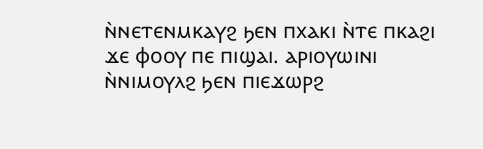ⲛ̀ⲛⲉⲧⲉⲛⲙⲕⲁⲩϩ ϧⲉⲛ ⲡⲭⲁⲕⲓ ⲛ̀ⲧⲉ ⲡⲕⲁϩⲓ ϫⲉ ⲫⲟⲟⲩ ⲡⲉ ⲡⲓϣⲁⲓ. ⲁⲣⲓⲟⲩⲱⲓⲛⲓ ⲛ̀ⲛⲓⲙⲟⲩⲗϩ ϧⲉⲛ ⲡⲓⲉϫⲱⲣϩ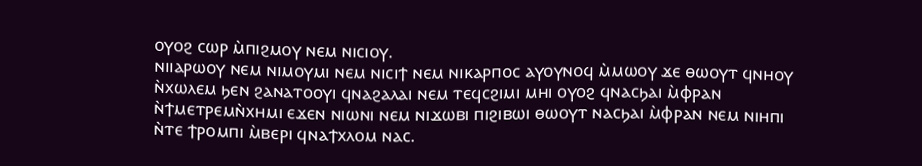ⲟⲩⲟϩ ⲥⲱⲣ ⲙ̀ⲡⲓϩⲙⲟⲩ ⲛⲉⲙ ⲛⲓⲥⲓⲟⲩ.
ⲛⲓⲓⲁⲣⲱⲟⲩ ⲛⲉⲙ ⲛⲓⲙⲟⲩⲙⲓ ⲛⲉⲙ ⲛⲓⲥⲓϯ ⲛⲉⲙ ⲛⲓⲕⲁⲣⲡⲟⲥ ⲁⲩⲟⲩⲛⲟϥ ⲙ̀ⲙⲱⲟⲩ ϫⲉ ⲑⲱⲟⲩⲧ ϥⲛⲏⲟⲩ ⲛ̀ⲭⲱⲗⲉⲙ ϧⲉⲛ ϩⲁⲛⲁⲧⲟⲟⲩⲓ ϥⲛⲁϩⲁⲗⲁⲓ ⲛⲉⲙ ⲧⲉϥⲥϩⲓⲙⲓ ⲙⲏⲓ ⲟⲩⲟϩ ϥⲛⲁⲥϧⲁⲓ ⲙ̀ⲫⲣⲁⲛ ⲛ̀ϯⲙⲉⲧⲣⲉⲙⲛ̀ⲭⲏⲙⲓ ⲉϫⲉⲛ ⲛⲓⲱⲛⲓ ⲛⲉⲙ ⲛⲓϫⲱⲃⲓ ⲡⲓϩⲓⲃⲱⲓ ⲑⲱⲟⲩⲧ ⲛⲁⲥϧⲁⲓ ⲙ̀ⲫⲣⲁⲛ ⲛⲉⲙ ⲛⲓⲏⲡⲓ ⲛ̀ⲧⲉ ϯⲣⲟⲙⲡⲓ ⲙ̀ⲃⲉⲣⲓ ϥⲛⲁϯⲭⲗⲟⲙ ⲛⲁⲥ.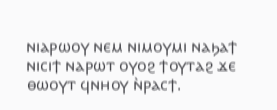ⲛⲓⲁⲣⲱⲟⲩ ⲛⲉⲙ ⲛⲓⲙⲟⲩⲙⲓ ⲛⲁϧⲁϯ ⲛⲓⲥⲓϯ ⲛⲁⲣⲱⲧ ⲟⲩⲟϩ ϯⲟⲩⲧⲁϩ ϫⲉ ⲑⲱⲟⲩⲧ ϥⲛⲏⲟⲩ ⲛ̀ⲣⲁⲥϯ.